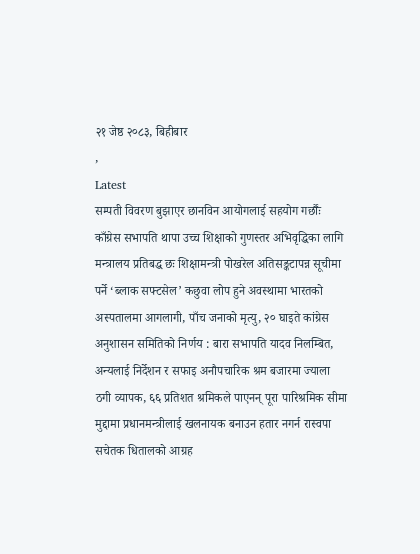२१ जेष्ठ २०८३, बिहीबार
,
Latest
सम्पती विवरण बुझाएर छानविन आयोगलाई सहयोग गर्छौंः काँग्रेस सभापति थापा उच्च शिक्षाको गुणस्तर अभिवृद्धिका लागि मन्त्रालय प्रतिबद्ध छः शिक्षामन्त्री पोखरेल अतिसङ्कटापन्न सूचीमा पर्ने ‘ब्लाक सफ्टसेल’ कछुवा लोप हुने अवस्थामा भारतको अस्पतालमा आगलागी, पाँच जनाको मृत्यु, २० घाइते कांग्रेस अनुशासन समितिको निर्णय : बारा सभापति यादव निलम्बित, अन्यलाई निर्देशन र सफाइ अनौपचारिक श्रम बजारमा ज्याला ठगी व्यापक, ६६ प्रतिशत श्रमिकले पाएनन् पूरा पारिश्रमिक सीमा मुद्दामा प्रधानमन्त्रीलाई खलनायक बनाउन हतार नगर्न रास्वपा सचेतक धितालको आग्रह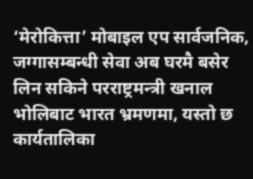‘मेरोकित्ता’ मोबाइल एप सार्वजनिक, जग्गासम्बन्धी सेवा अब घरमै बसेर लिन सकिने परराष्ट्रमन्त्री खनाल भोलिबाट भारत भ्रमणमा, यस्तो छ कार्यतालिका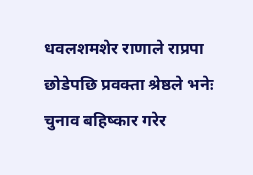धवलशमशेर राणाले राप्रपा छोडेपछि प्रवक्ता श्रेष्ठले भनेः चुनाव बहिष्कार गरेर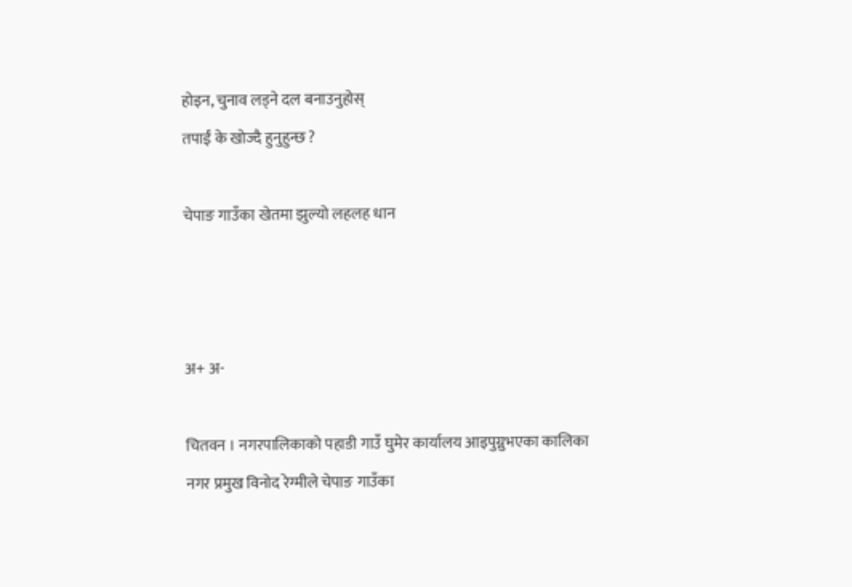होइन, चुनाव लड्ने दल बनाउनुहोस्
तपाईं के खोज्दै हुनुहुन्छ ?

चेपाङ गाउँका खेतमा झुल्यो लहलह धान



अ+ अ-

चितवन । नगरपालिकाको पहाडी गाउँ घुमेर कार्यालय आइपुग्नुभएका कालिका नगर प्रमुख विनोद रेग्मीले चेपाङ गाउँका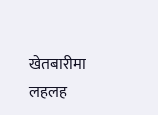खेतबारीमा लहलह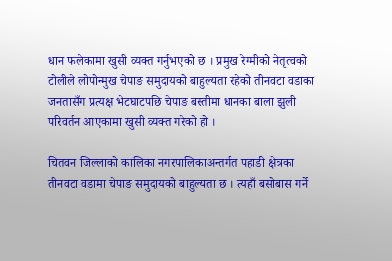धान फलेकामा खुसी व्यक्त गर्नुभएको छ । प्रमुख रेग्मीको नेतृत्वको टोलीले लोपोन्मुख चेपाङ समुदायको बाहुल्यता रहेको तीनवटा वडाका जनतासँग प्रत्यक्ष भेटघाटपछि चेपाङ बस्तीमा धानका बाला झुली परिवर्तन आएकामा खुसी व्यक्त गरेको हो ।

चितवन जिल्लाको कालिका नगरपालिकाअन्तर्गत पहाडी क्षेत्रका तीनवटा वडामा चेपाङ समुदायको बाहुल्यता छ । त्यहाँ बसोबास गर्ने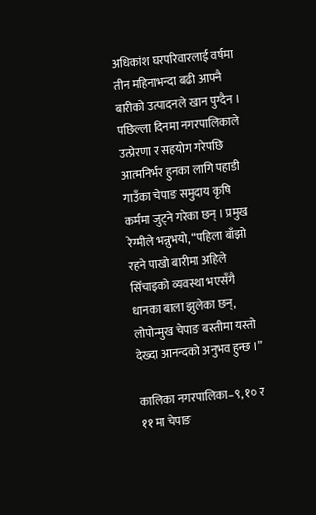अधिकांश घरपरिवारलाई वर्षमा तीन महिनाभन्दा बढी आफ्नै बारीको उत्पादनले खान पुग्दैन । पछिल्ला दिनमा नगरपालिकाले उत्प्रेरणा र सहयोग गरेपछि आत्मनिर्भर हुनका लागि पहाडी गाउँका चेपाङ समुदाय कृषि कर्ममा जुट्ने गरेका छन् । प्रमुख रेग्मीले भन्नुभयो, “पहिला बाँझो रहने पाखो बारीमा अहिले सिँचाइको व्यवस्था भएसँगै धानका बाला झुलेका छन्, लोपोन्मुख चेपाङ बस्तीमा यस्तो देख्दा आनन्दको अनुभव हुन्छ ।”

कालिका नगरपालिका–९, १० र ११ मा चेपाङ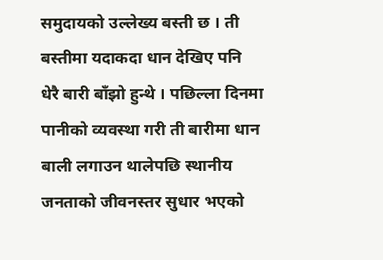समुदायको उल्लेख्य बस्ती छ । ती बस्तीमा यदाकदा धान देखिए पनि धेरै बारी बाँझो हुन्थे । पछिल्ला दिनमा पानीको व्यवस्था गरी ती बारीमा धान बाली लगाउन थालेपछि स्थानीय जनताको जीवनस्तर सुधार भएको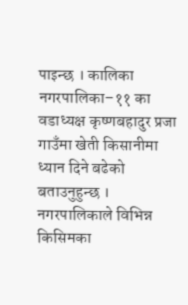पाइन्छ । कालिका नगरपालिका–११ का वडाध्यक्ष कृष्णबहादुर प्रजा गाउँमा खेती किसानीमा ध्यान दिने बढेको बताउनुहुन्छ । नगरपालिकाले विभिन्न किसिमका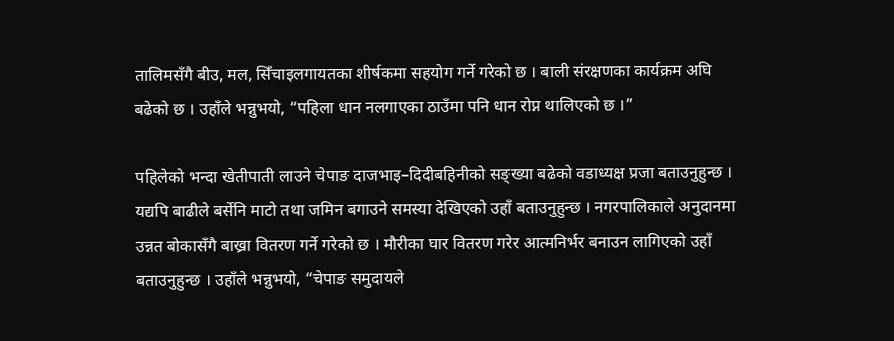तालिमसँगै बीउ, मल, सिँचाइलगायतका शीर्षकमा सहयोग गर्ने गरेको छ । बाली संरक्षणका कार्यक्रम अघि बढेको छ । उहाँले भन्नुभयो, “पहिला धान नलगाएका ठाउँमा पनि धान रोप्न थालिएको छ ।”

पहिलेको भन्दा खेतीपाती लाउने चेपाङ दाजभाइ–दिदीबहिनीको सङ्ख्या बढेको वडाध्यक्ष प्रजा बताउनुहुन्छ । यद्यपि बाढीले बर्सेनि माटो तथा जमिन बगाउने समस्या देखिएको उहाँ बताउनुहुन्छ । नगरपालिकाले अनुदानमा उन्नत बोकासँगै बाख्रा वितरण गर्ने गरेको छ । मौरीका घार वितरण गरेर आत्मनिर्भर बनाउन लागिएको उहाँ बताउनुहुन्छ । उहाँले भन्नुभयो, “चेपाङ समुदायले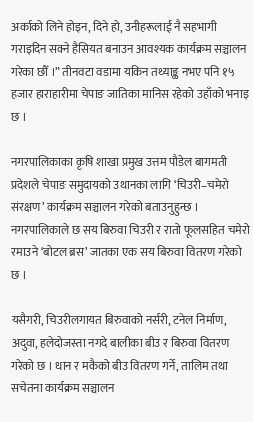अर्काको लिने होइन, दिने हो, उनीहरूलाई नै सहभागी गराइदिन सक्ने हैसियत बनाउन आवश्यक कार्यक्रम सञ्चालन गरेका छौँ ।” तीनवटा वडामा यकिन तथ्याङ्क नभए पनि १५ हजार हाराहारीमा चेपाङ जातिका मानिस रहेको उहाँको भनाइ छ ।

नगरपालिकाका कृषि शाखा प्रमुख उत्तम पौडेल बागमती प्रदेशले चेपाङ समुदायको उथानका लागि ‘चिउरी–चमेरो संरक्षण’ कार्यक्रम सञ्चालन गरेको बताउनुहुन्छ । नगरपालिकाले छ सय बिरुवा चिउरी र रातो फूलसहित चमेरो रमाउने ‘बोटल ब्रस’ जातका एक सय बिरुवा वितरण गरेको छ ।

यसैगरी, चिउरीलगायत बिरुवाको नर्सरी, टनेल निर्माण, अदुवा, हलेदोजस्ता नगदे बालीका बीउ र बिरुवा वितरण गरेको छ । धान र मकैको बीउ वितरण गर्ने, तालिम तथा सचेतना कार्यक्रम सञ्चालन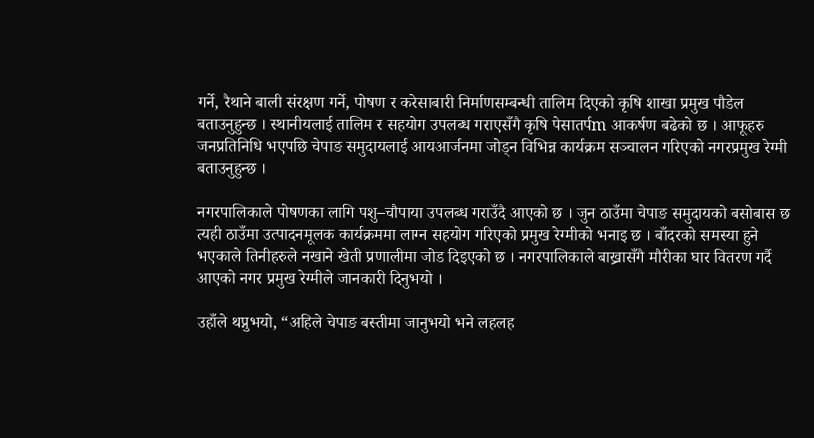गर्ने, रैथाने बाली संरक्षण गर्ने, पोषण र करेसाबारी निर्माणसम्बन्धी तालिम दिएको कृषि शाखा प्रमुख पौडेल बताउनुहुन्छ । स्थानीयलाई तालिम र सहयोग उपलब्ध गराएसँगै कृषि पेसातर्पm आकर्षण बढेको छ । आफूहरु जनप्रतिनिधि भएपछि चेपाङ समुदायलाई आयआर्जनमा जोड्न विभिन्न कार्यक्रम सञ्चालन गरिएको नगरप्रमुख रेग्मी बताउनुहुन्छ ।

नगरपालिकाले पोषणका लागि पशु–चौपाया उपलब्ध गराउँदै आएको छ । जुन ठाउँमा चेपाङ समुदायको बसोबास छ त्यही ठाउँमा उत्पादनमूलक कार्यक्रममा लाग्न सहयोग गरिएको प्रमुख रेग्मीको भनाइ छ । बाँदरको समस्या हुने भएकाले तिनीहरुले नखाने खेती प्रणालीमा जोड दिइएको छ । नगरपालिकाले बाख्रासँगै मौरीका घार वितरण गर्दै आएको नगर प्रमुख रेग्मीले जानकारी दिनुभयो ।

उहाँले थप्नुभयो, “अहिले चेपाङ बस्तीमा जानुभयो भने लहलह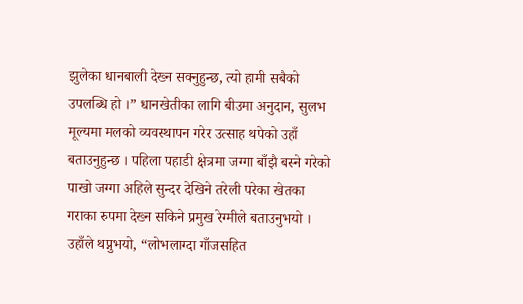झुलेका धानबाली देख्न सक्नुहुन्छ, त्यो हामी सबैको उपलब्धि हो ।” धानखेतीका लागि बीउमा अनुदान, सुलभ मूल्यमा मलको व्यवस्थापन गरेर उत्साह थपेको उहाँ बताउनुहुन्छ । पहिला पहाडी क्षेत्रमा जग्गा बाँझै बस्ने गरेको पाखो जग्गा अहिले सुन्दर देखिने तरेली परेका खेतका गराका रुपमा देख्न सकिने प्रमुख रेग्मीले बताउनुभयो । उहाँले थप्नुभयो, “लोभलाग्दा गाँजसहित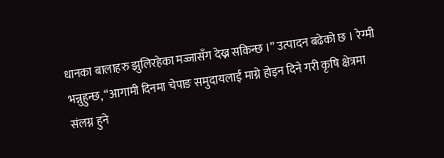धानका बालाहरु झुलिरहेका मज्जासँग देख्न सकिन्छ ।” उत्पादन बढेको छ । रेग्मी भन्नुहुन्छ, “आगामी दिनमा चेपाङ समुदायलाई माग्ने होइन दिने गरी कृषि क्षेत्रमा संलग्न हुने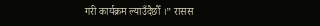गरी कार्यक्रम ल्याउँदैछौँ ।” रासस